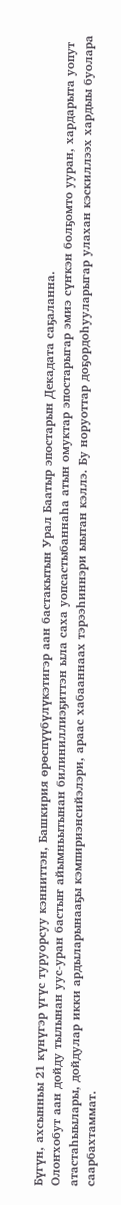Бүгүн, ахсынньы 21 күнүгэр үгүс туруорсуу кэнниттэн, Башкирия өрөспүүбүлүкэтигэр аан бастакытын Урал Баатыр эпостарын Декадата саҕаланна.
Олоҥхобут аан дойду тылынан уус-уран бастыҥ айымньытынан билиниллиэҕиттэн ыла саха уопсастыбаннаһа атын омуктар эпостарыгар эмиэ сүҥкэн болҕомто ууран, хардарыта уопут атастаһыылары, дойдулар икки ардыларынааҕы кэмпириэнсийэлэри, араас хабааннаах тэрээһиннэри ыытан кэллэ. Бу норуоттар доҕордоһууларыгар улахан кэскиллээх хардыы буолара саарбахтаммат.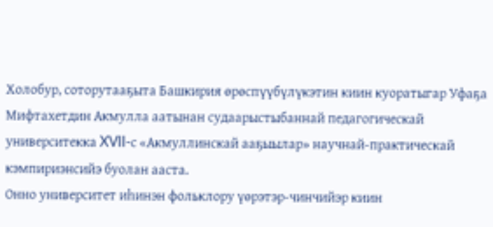Холобур, соторутааҕыта Башкирия өрөспүүбүлүкэтин киин куоратыгар Уфаҕа Мифтахетдин Акмулла аатынан судаарыстыбаннай педагогическай университекка XVII-с «Акмуллинскай ааҕыылар» научнай-практическай кэмпириэнсийэ буолан ааста.
Онно университет иһинэн фольклору үөрэтэр-чинчийэр киин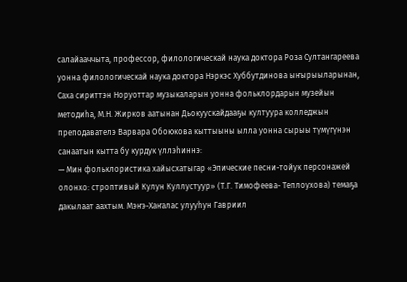салайааччыта, профессор, филологическай наука доктора Роза Султангареева уонна филологическай наука доктора Нэркэс Хуббутдинова ыҥырыыларынан, Саха сириттэн Норуоттар музыкаларын уонна фольклордарын музейын методиһа, М.Н. Жирков аатынан Дьокуускайдааҕы култуура колледжын преподавателэ Варвара Обоюкова кыттыыны ылла уонна сырыы түмүгүнэн санаатын кытта бу курдук үллэһиннэ:
— Мин фольклористика хайысхатыгар «Эпические песни-тойук персонажей олонхо: строптивый Кулун Куллустуур» (Т.Г. Тимофеева- Теплоухова) темаҕа дакылаат аахтым. Мэҥэ-Хаҥалас улууһун Гавриил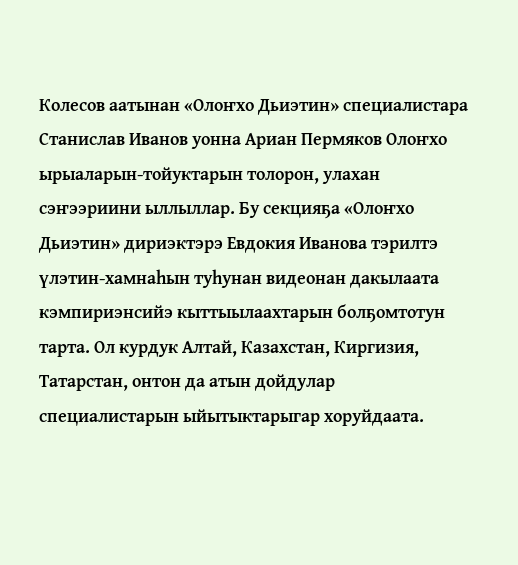Колесов аатынан «Олоҥхо Дьиэтин» специалистара Станислав Иванов уонна Ариан Пермяков Олоҥхо ырыаларын-тойуктарын толорон, улахан сэҥээриини ыллыллар. Бу секцияҕа «Олоҥхо Дьиэтин» дириэктэрэ Евдокия Иванова тэрилтэ үлэтин-хамнаһын туһунан видеонан дакылаата кэмпириэнсийэ кыттыылаахтарын болҕомтотун тарта. Ол курдук Алтай, Казахстан, Киргизия, Татарстан, онтон да атын дойдулар специалистарын ыйытыктарыгар хоруйдаата.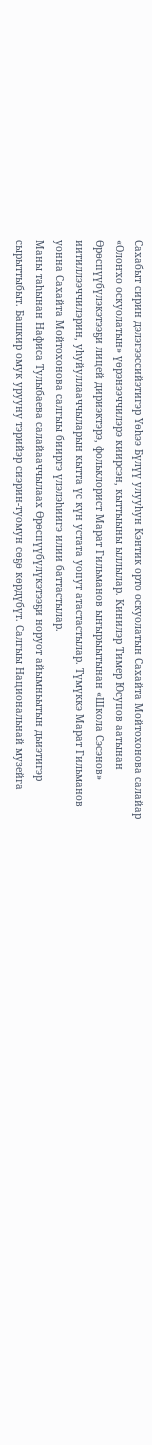Сахабыт сирин дэлэгээссийэтигэр Үөһээ Бүлүү улууһун Кэнтик орто оскуолатын Сахайта Мойтохонова салайар «Олоҥхо оскуолатын» үөрэнээччилэрэ киирсэн, кыттыыны ыллылар. Кинилэр Тимер Юсупов аатынан Өрөспүүбүлэкэтээҕи лицей дириэктэрэ, фольклорист Марат Гильманов ыҥырыытынан «Школа Сэсэнов» иитиллээччилэрин, уһуйуллааччыларын кытта үс күн устата уопут атастастылар. Түмүккэ Марат Гильманов уонна Сахайта Мойтохонова салгыы бииргэ үлэлэһиигэ илии баттастылар.
Маны таһынан Нафиса Тулыбаева салайааччылаах Өрөспүүбүлүкэтээҕи норуот айымньытын дьиэтигэр сырыттыбыт. Башкир омук урууну тэрийэр сиэрин-туомун сөҕө көрдүбүт. Салгыы Национальнай музейга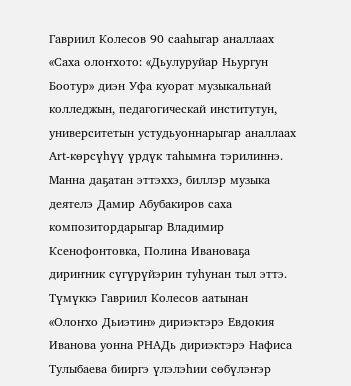Гавриил Колесов 90 сааһыгар аналлаах «Саха олоҥхото: «Дьулуруйар Ньургун Боотур» диэн Уфа куорат музыкальнай колледжын, педагогическай институтун, университетын устудьуоннарыгар аналлаах Аrt-көрсүһүү үрдүк таһымҥа тэрилиннэ. Манна даҕатан эттэххэ, биллэр музыка деятелэ Дамир Абубакиров саха композитордарыгар Владимир Ксенофонтовка, Полина Ивановаҕа дириҥник сүгүрүйэрин туһунан тыл эттэ. Түмүккэ Гавриил Колесов аатынан «Олоҥхо Дьиэтин» дириэктэрэ Евдокия Иванова уонна РНАДь дириэктэрэ Нафиса Тулыбаева бииргэ үлэлэһии сөбүлэҥэр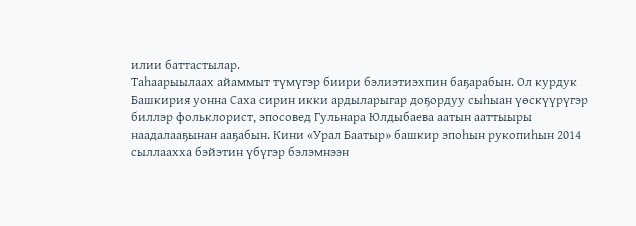илии баттастылар.
Таһаарыылаах айаммыт түмүгэр биири бэлиэтиэхпин баҕарабын. Ол курдук Башкирия уонна Саха сирин икки ардыларыгар доҕордуу сыһыан үөскүүрүгэр биллэр фольклорист, эпосовед Гульнара Юлдыбаева аатын ааттыыры наадалааҕынан ааҕабын. Кини «Урал Баатыр» башкир эпоһын рукопиһын 2014 сыллаахха бэйэтин үбүгэр бэлэмнээн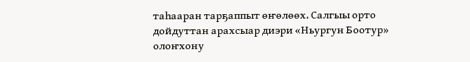таһааран тарҕаппыт өҥөлөөх. Салгыы орто дойдуттан арахсыар диэри «Ньургун Боотур» олоҥхону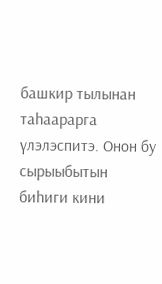башкир тылынан таһаарарга үлэлэспитэ. Онон бу сырыыбытын биһиги кини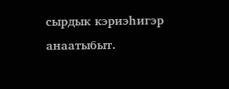сырдык кэриэһигэр анаатыбыт.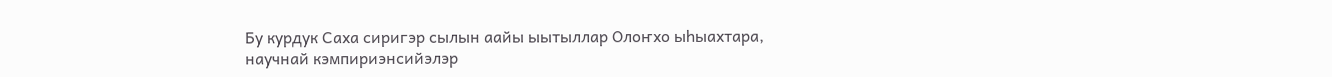Бу курдук Саха сиригэр сылын аайы ыытыллар Олоҥхо ыһыахтара, научнай кэмпириэнсийэлэр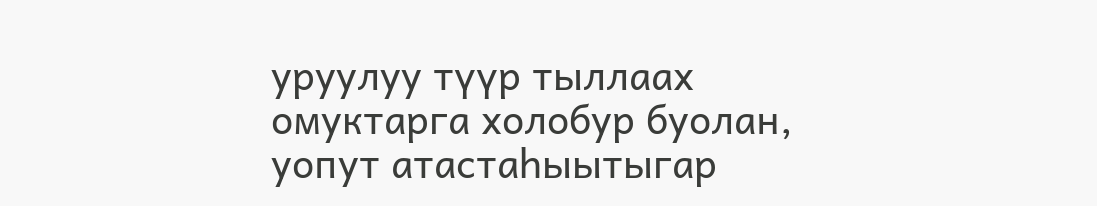уруулуу түүр тыллаах омуктарга холобур буолан, уопут атастаһыытыгар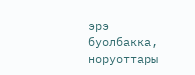эрэ буолбакка, норуоттары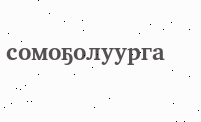сомоҕолуурга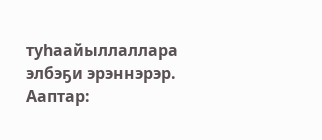туһаайыллаллара элбэҕи эрэннэрэр.
Ааптар: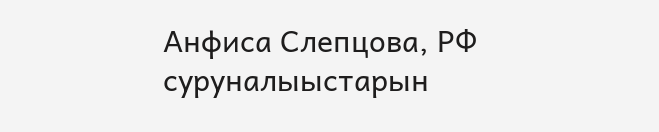Анфиса Слепцова, РФ суруналыыстарын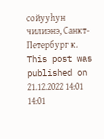сойууһун чилиэнэ, Санкт-Петербург к.
This post was published on 21.12.2022 14:01 14:01